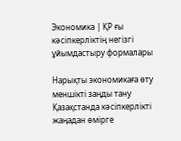Экономика | ҚР ғы кәсіпкерліктің негізгі ұйымдастыру формалары

Нарықты экономикаға өту меншікті заңды тану Қазақстанда кәсіпкерлікті жаңадан өмірге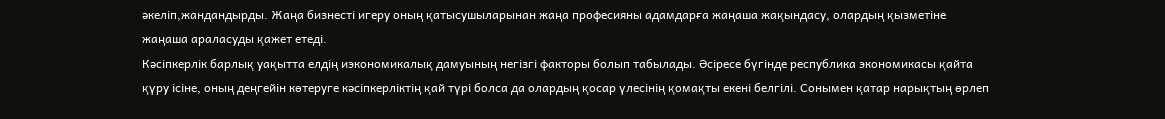әкеліп,жандандырды. Жаңа бизнесті игеру оның қатысушыларынан жаңа професияны адамдарға жаңаша жақындасу, олардың қызметіне жаңаша араласуды қажет етеді.
Кәсіпкерлік барлық уақытта елдің иэкономикалық дамуының негізгі факторы болып табылады. Әсіресе бүгінде республика экономикасы қайта қүру ісіне, оның деңгейін көтеруге кәсіпкерліктің қай түрі болса да олардың қосар үлесінің қомақты екені белгілі. Сонымен қатар нарықтың өрлеп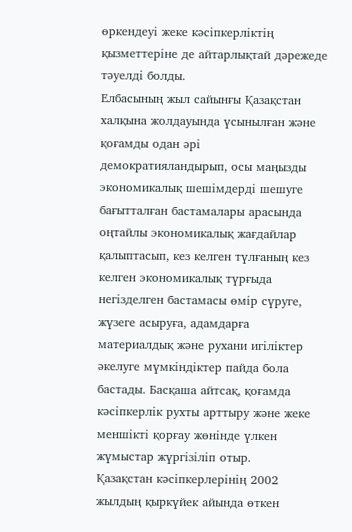өркендеуі жеке кәсіпкерліктің қызметтеріне де айтарлықтай дәрежеде тәуелді болды.
Елбасының жыл сайынғы Қазақстан халқына жолдауында үсынылған және қоғамды одан әрі демократияландырып, осы маңызды экономикалық шешімдерді шешуге бағытталған бастамалары арасында оңтайлы экономикалық жағдайлар қалыптасып, кез келген түлғаның кез келген экономикалық түрғыда негізделген бастамасы өмір сүруге, жүзеге асыруға, адамдарға материалдық және рухани игіліктер әкелуге мүмкіндіктер пайда бола бастады. Басқаша айтсақ, қоғамда кәсіпкерлік рухты арттыру және жеке меншікті қорғау жөнінде үлкен жүмыстар жүргізіліп отыр.
Қазақстан кәсіпкерлерінің 2002 жылдың қыркүйек айында өткен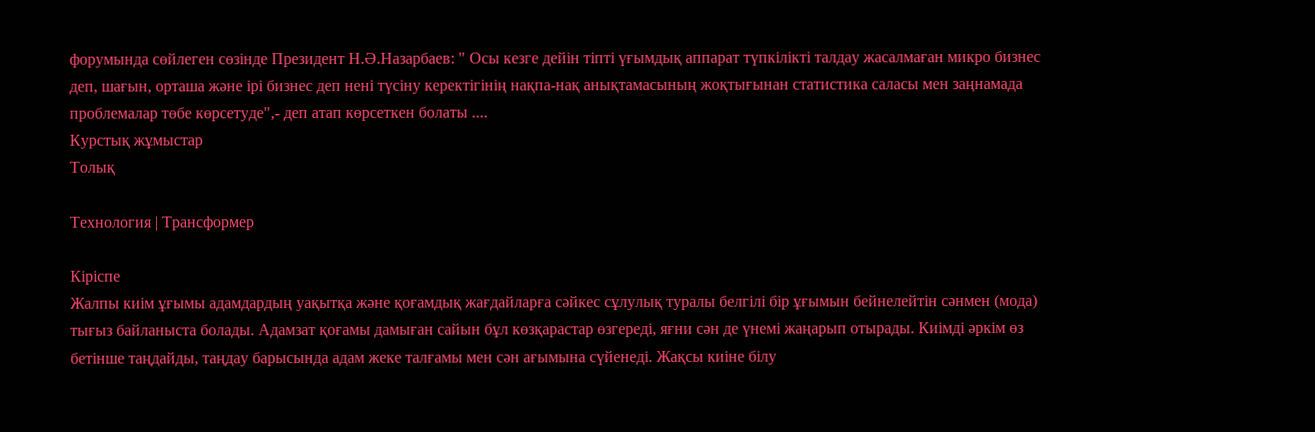форумында сөйлеген сөзінде Президент Н.Ә.Назарбаев: " Осы кезге дейін тіпті үғымдық аппарат түпкілікті талдау жасалмаған микро бизнес деп, шағын, орташа және ірі бизнес деп нені түсіну керектігінің нақпа-нақ анықтамасының жоқтығынан статистика саласы мен заңнамада проблемалар төбе көрсетуде",- деп атап көрсеткен болаты ....
Курстық жұмыстар
Толық

Технология | Трансформер

Кіріспе
Жалпы киім ұғымы адамдардың уақытқа және қоғамдық жағдайларға сәйкес сұлулық туралы белгілі бір ұғымын бейнелейтін сәнмен (мода) тығыз байланыста болады. Адамзат қоғамы дамыған сайын бұл көзқарастар өзгереді, яғни сән де үнемі жаңарып отырады. Киімді әркім өз бетінше таңдайды, таңдау барысында адам жеке талғамы мен сән ағымына сүйенеді. Жақсы киіне білу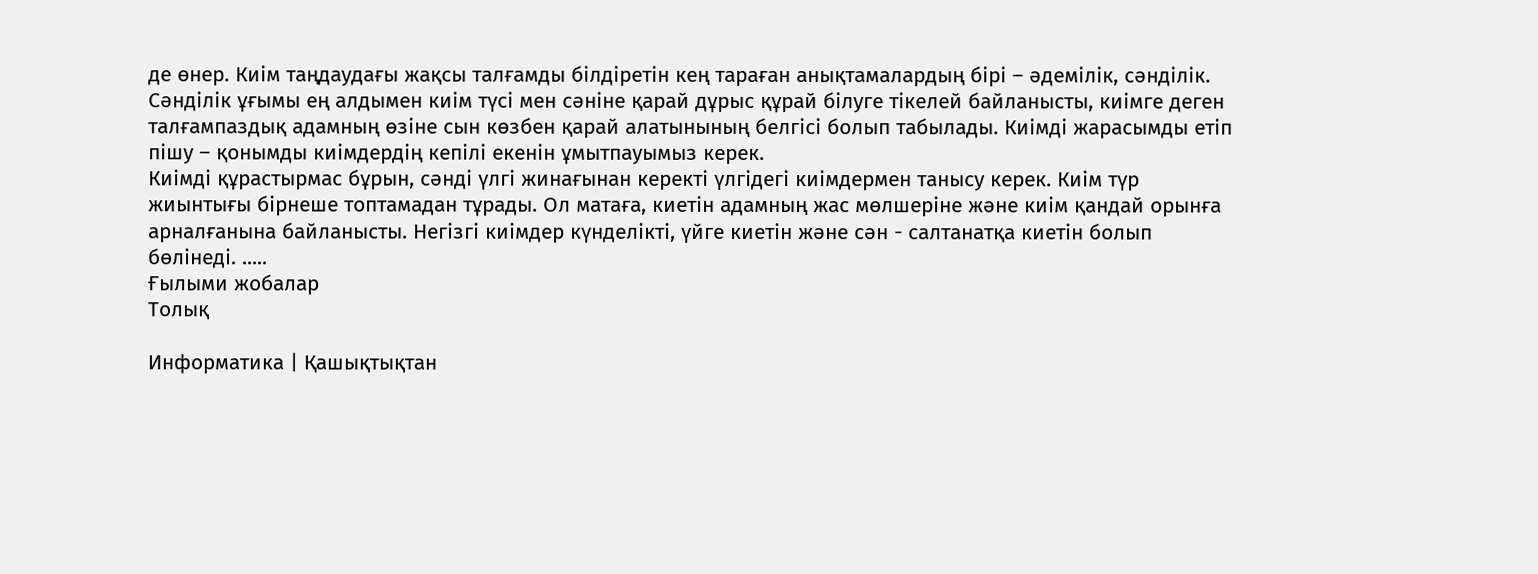де өнер. Киім таңдаудағы жақсы талғамды білдіретін кең тараған анықтамалардың бірі – әдемілік, сәнділік. Сәнділік ұғымы ең алдымен киім түсі мен сәніне қарай дұрыс құрай білуге тікелей байланысты, киімге деген талғампаздық адамның өзіне сын көзбен қарай алатынының белгісі болып табылады. Киімді жарасымды етіп пішу – қонымды киімдердің кепілі екенін ұмытпауымыз керек.
Киімді құрастырмас бұрын, сәнді үлгі жинағынан керекті үлгідегі киімдермен танысу керек. Киім түр жиынтығы бірнеше топтамадан тұрады. Ол матаға, киетін адамның жас мөлшеріне және киім қандай орынға арналғанына байланысты. Негізгі киімдер күнделікті, үйге киетін және сән - салтанатқа киетін болып бөлінеді. .....
Ғылыми жобалар
Толық

Информатика | Қашықтықтан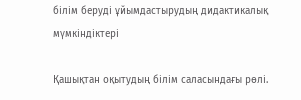білім беруді ұйымдастырудың дидактикалық мүмкіндіктері

Қашықтан оқытудың білім саласындағы рөлі.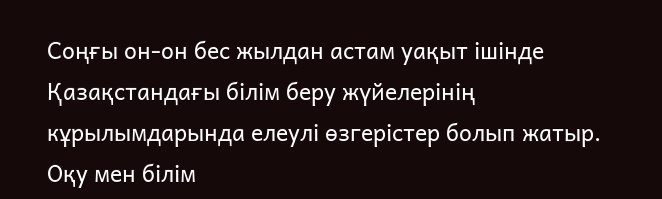Соңғы он-он бес жылдан астам уақыт ішінде Қазақстандағы білім беру жүйелерінің кұрылымдарында елеулі өзгерістер болып жатыр. Оқу мен білім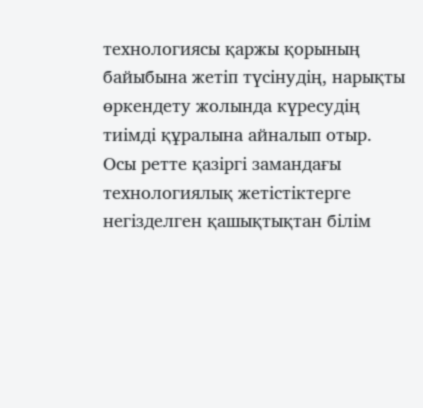технологиясы қаржы қорының байыбына жетіп түсінудің, нарықты өркендету жолында күресудің тиімді құралына айналып отыр. Осы ретте қазіргі замандағы технологиялық жетістіктерге негізделген қашықтықтан білім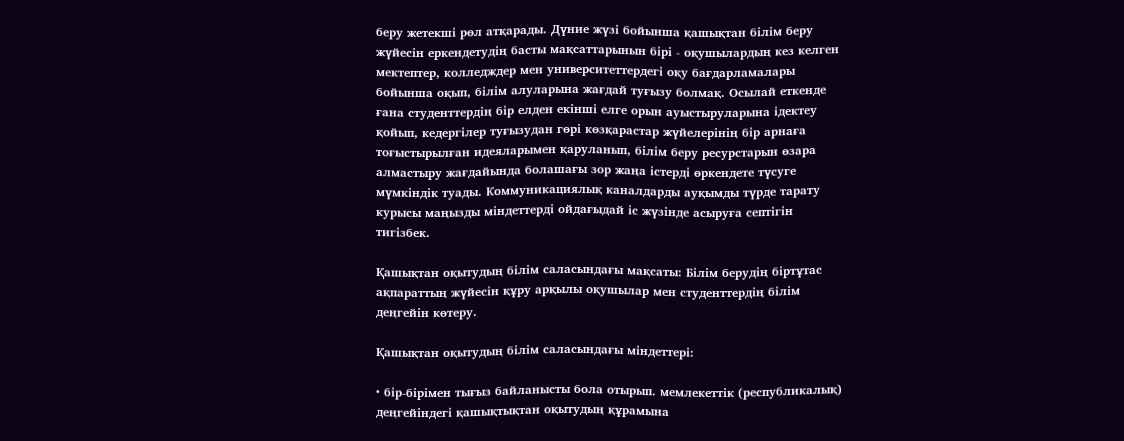беру жетекші рөл атқарады. Дүние жүзі бойынша қашықтан білім беру жүйесін еркендетудің басты мақсаттарынын бірі - оқушылардың кез келген мектептер, колледждер мен университеттердегі оқу бағдарламалары бойынша оқып, білім алуларына жағдай туғызу болмақ. Осылай еткенде ғана студенттердің бір елден екінші елге орын ауыстыруларына ідектеу қойып, кедергілер туғызудан гөрі көзқарастар жүйелерінің бір арнаға тоғыстырылған идеяларымен қаруланып, білім беру ресурстарын өзара алмастыру жағдайында болашағы зор жаңа істерді өркендете түсуге мүмкіндік туады. Коммуникациялық каналдарды ауқымды түрде тарату курысы маңызды міндеттерді ойдағыдай іс жүзінде асыруға септігін тигізбек.

Қашықтан оқытудың білім саласындағы мақсаты: Білім берудің біртұтас ақпараттың жүйесін құру арқылы оқушылар мен студенттердің білім деңгейін көтеру.

Қашықтан оқытудың білім саласындағы міндеттері:

• бір-бірімен тығыз байланысты бола отырып. мемлекеттік (республикалық) деңгейіндегі қашықтықтан оқытудың құрамына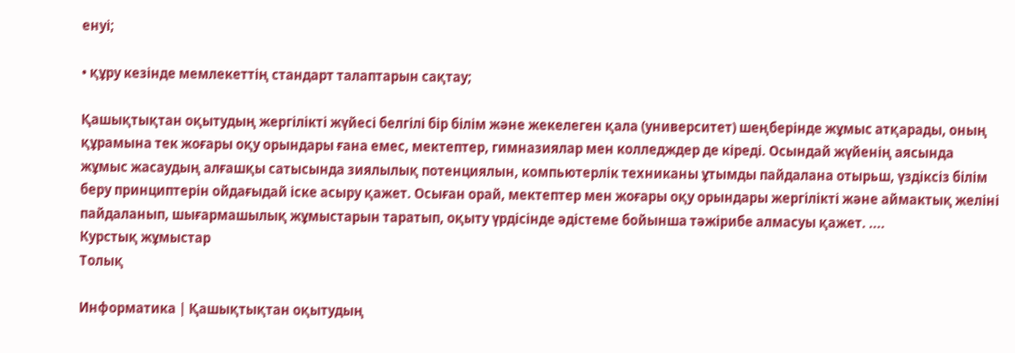енуі;

• құру кезінде мемлекеттің стандарт талаптарын сақтау;

Қашықтықтан оқытудың жергілікті жүйесі белгілі бір білім және жекелеген қала (университет) шеңберінде жұмыс атқарады, оның құрамына тек жоғары оқу орындары ғана емес, мектептер, гимназиялар мен колледждер де кіреді. Осындай жүйенің аясында жұмыс жасаудың алғашқы сатысында зиялылық потенциялын, компьютерлік техниканы ұтымды пайдалана отырьш, үздіксіз білім беру принциптерін ойдағыдай іске асыру қажет. Осыған орай, мектептер мен жоғары оқу орындары жергілікті және аймактық желіні пайдаланып, шығармашылық жұмыстарын таратып, оқыту үрдісінде әдістеме бойынша тәжірибе алмасуы қажет. ....
Курстық жұмыстар
Толық

Информатика | Қашықтықтан оқытудың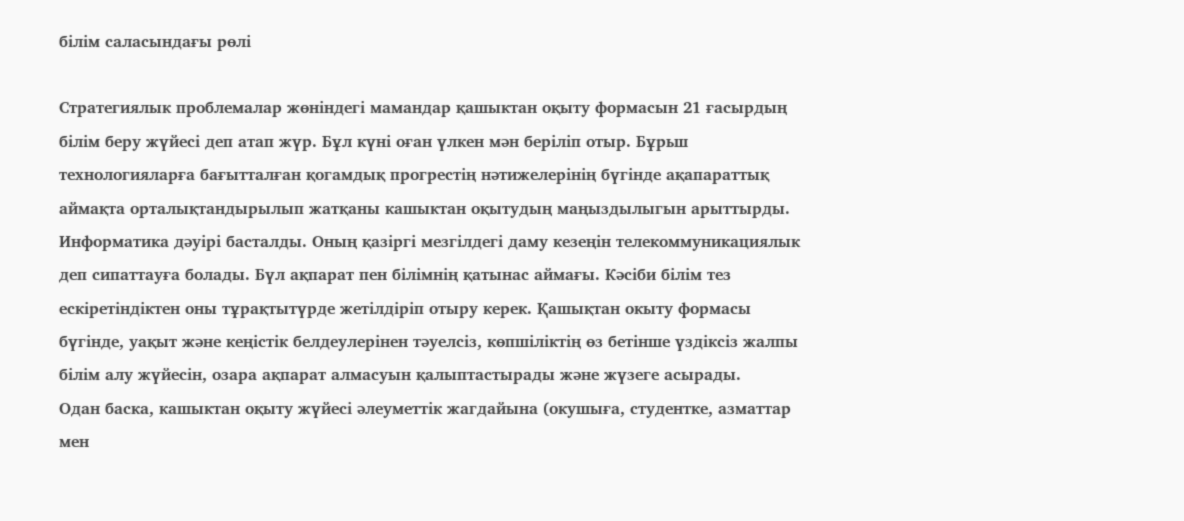білім саласындағы рөлі

Стратегиялык проблемалар жөніндегі мамандар қашыктан оқыту формасын 21 ғасырдың білім беру жүйесі деп атап жүр. Бұл күні оған үлкен мән беріліп отыр. Бұрьш технологияларға бағытталған қогамдық прогрестің нәтижелерінің бүгінде ақапараттық аймақта орталықтандырылып жатқаны кашыктан оқытудың маңыздылыгын арыттырды.
Информатика дәуірі басталды. Оның қазіргі мезгілдегі даму кезеңін телекоммуникациялык деп сипаттауға болады. Бүл ақпарат пен білімнің қатынас аймағы. Кәсіби білім тез ескіретіндіктен оны тұрақтытүрде жетілдіріп отыру керек. Қашықтан окыту формасы бүгінде, уақыт және кеңістік белдеулерінен тәуелсіз, көпшіліктің өз бетінше үздіксіз жалпы білім алу жүйесін, озара ақпарат алмасуын қалыптастырады және жүзеге асырады.
Одан баска, кашыктан оқыту жүйесі әлеуметтік жагдайына (окушыға, студентке, азматтар мен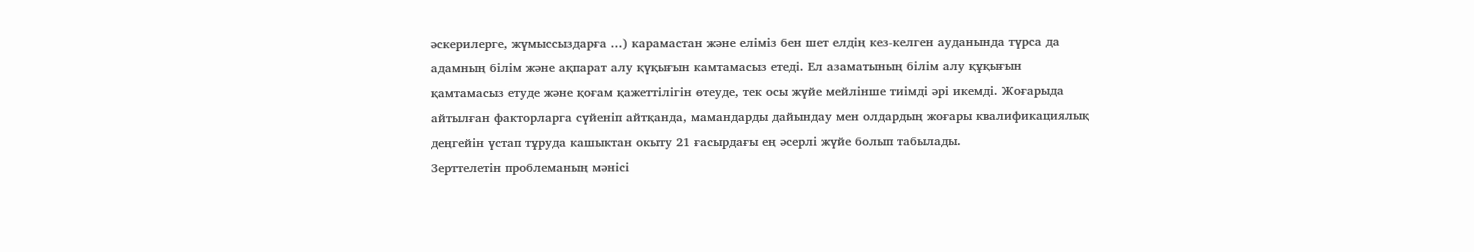әскерилерге, жүмыссыздарға ...) карамастан және еліміз бен шет елдің кез-келген ауданында түрса да адамның білім және ақпарат алу қүқығын камтамасыз етеді. Ел азаматының білім алу құқығын қамтамасыз етуде және қоғам қажеттілігін өтеуде, тек осы жүйе мейлінше тиімді әрі икемді. Жоғарыда айтылған факторларга сүйеніп айтқанда, мамандарды дайындау мен олдардың жоғары квалификациялық деңгейін үстап тұруда кашыктан окыту 21 ғасырдағы ең әсерлі жүйе болып табылады.
Зерттелетін проблеманың мәнісі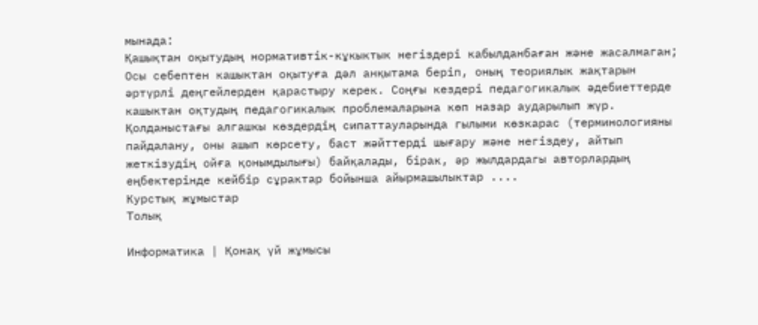мынада:
Қашықтан оқытудың нормативтік-кұкыктык негіздері кабылданбаған және жасалмаган; Осы себептен кашыктан оқытуға дәл анқытама беріп, оның теориялык жақтарын әртүрлі деңгейлерден қарастыру керек. Соңғы кездері педагогикалык әдебиеттерде кашыктан оқтудың педагогикалык проблемаларына көп назар аударылып жүр. Қолданыстағы алгашкы көздердің сипаттауларында гылыми көзкарас (терминологияны пайдалану, оны ашып көрсету, баст жәйттерді шығару және негіздеу, айтып жеткізудің ойға қонымдылығы) байқалады, бірак, әр жылдардагы авторлардың еңбектерінде кейбір сұрактар бойынша айырмашылыктар ....
Курстық жұмыстар
Толық

Информатика | Қонақ үй жұмысы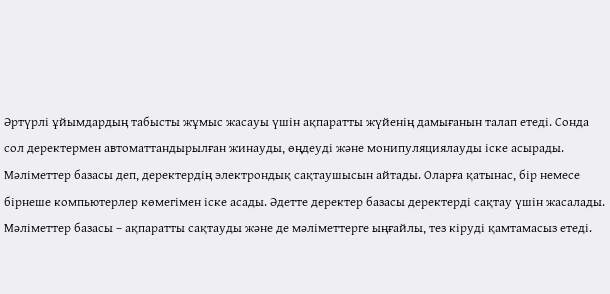Әртүрлі ұйымдардың табысты жұмыс жасауы үшін ақпаратты жүйенің дамығанын талап етеді. Сонда сол деректермен автоматтандырылған жинауды, өңдеуді және монипуляциялауды іске асырады.
Мәліметтер базасы деп, деректердің электрондық сақтаушысын айтады. Оларға қатынас, бір немесе бірнеше компьютерлер көмегімен іске асады. Әдетте деректер базасы деректерді сақтау үшін жасалады.
Мәліметтер базасы – ақпаратты сақтауды және де мәліметтерге ыңғайлы, тез кіруді қамтамасыз етеді.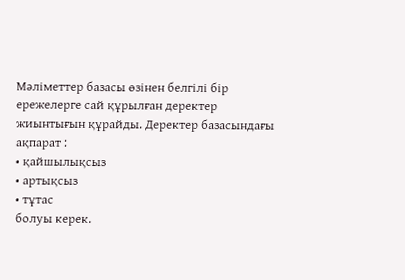Мәліметтер базасы өзінен белгілі бір ережелерге сай құрылған деректер жиынтығын құрайды. Деректер базасындағы ақпарат :
• қайшылықсыз
• артықсыз
• тұтас
болуы керек.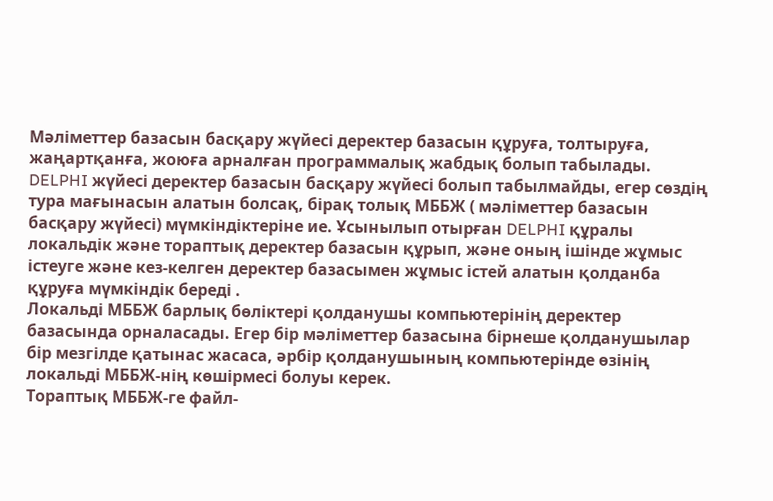Мәліметтер базасын басқару жүйесі деректер базасын құруға, толтыруға, жаңартқанға, жоюға арналған программалық жабдық болып табылады.
DELPHI жүйесі деректер базасын басқару жүйесі болып табылмайды, егер сөздің тура мағынасын алатын болсақ, бірақ толық МББЖ ( мәліметтер базасын басқару жүйесі) мүмкіндіктеріне ие. Ұсынылып отырған DELPHI құралы локальдік және тораптық деректер базасын құрып, және оның ішінде жұмыс істеуге және кез-келген деректер базасымен жұмыс істей алатын қолданба құруға мүмкіндік береді .
Локальді МББЖ барлық бөліктері қолданушы компьютерінің деректер базасында орналасады. Егер бір мәліметтер базасына бірнеше қолданушылар бір мезгілде қатынас жасаса, әрбір қолданушының компьютерінде өзінің локальді МББЖ-нің көшірмесі болуы керек.
Тораптық МББЖ-ге файл-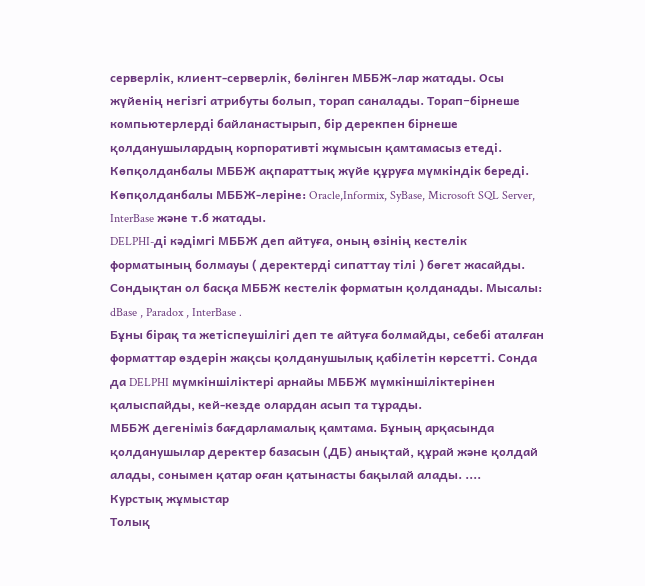серверлік, клиент-серверлік, бөлінген МББЖ-лар жатады. Осы жүйенің негізгі атрибуты болып, торап саналады. Торап−бірнеше компьютерлерді байланастырып, бір дерекпен бірнеше қолданушылардың корпоративті жұмысын қамтамасыз етеді.
Көпқолданбалы МББЖ ақпараттық жүйе құруға мүмкіндік береді. Көпқолданбалы МББЖ-леріне: Oracle,Informix, SyBase, Microsoft SQL Server,
InterBase және т.б жатады.
DELPHI-ді кәдімгі МББЖ деп айтуға, оның өзінің кестелік форматының болмауы ( деректерді сипаттау тілі ) бөгет жасайды. Сондықтан ол басқа МББЖ кестелік форматын қолданады. Мысалы: dBase , Paradox , InterBase .
Бұны бірақ та жетіспеушілігі деп те айтуға болмайды, себебі аталған форматтар өздерін жақсы қолданушылық қабілетін көрсетті. Сонда да DELPHI мүмкіншіліктері арнайы МББЖ мүмкіншіліктерінен қалыспайды, кей-кезде олардан асып та тұрады.
МББЖ дегеніміз бағдарламалық қамтама. Бұның арқасында қолданушылар деректер базасын (ДБ) анықтай, құрай және қолдай алады, сонымен қатар оған қатынасты бақылай алады. ....
Курстық жұмыстар
Толық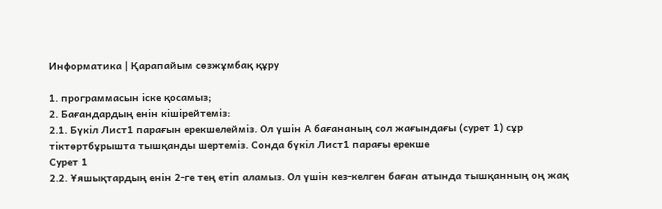Информатика | Қарапайым сөзжұмбақ құру

1. программасын іске қосамыз;
2. Бағандардың енін кішірейтеміз:
2.1. Бүкіл Лист1 парағын ерекшелейміз. Ол үшін А бағананың сол жағындағы (сурет 1) сұр тіктөртбұрышта тышқанды шертеміз. Сонда бүкіл Лист1 парағы ерекше
Сурет 1
2.2. Ұяшықтардың енін 2-ге тең етіп аламыз. Ол үшін кез-келген баған атында тышқанның оң жақ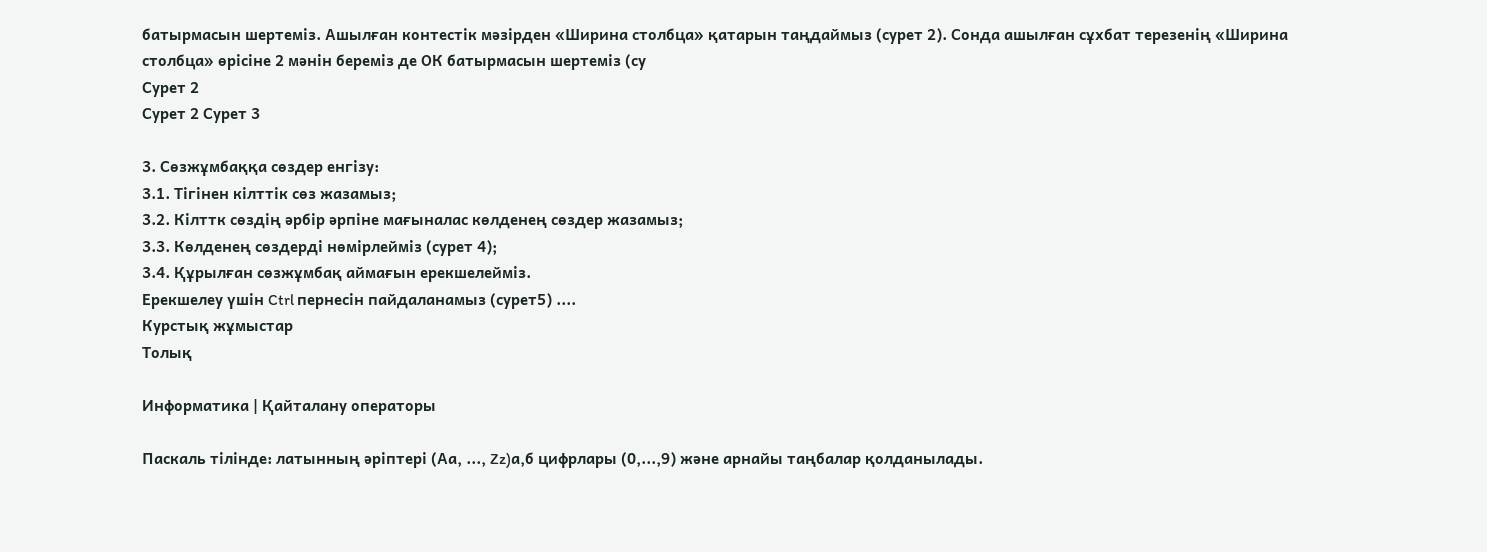батырмасын шертеміз. Ашылған контестік мәзірден «Ширина столбца» қатарын таңдаймыз (сурет 2). Сонда ашылған сұхбат терезенің «Ширина столбца» өрісіне 2 мәнін береміз де ОК батырмасын шертеміз (су
Сурет 2
Сурет 2 Сурет 3

3. Сөзжұмбаққа сөздер енгізу:
3.1. Тігінен кілттік сөз жазамыз;
3.2. Кілттк сөздің әрбір әрпіне мағыналас көлденең сөздер жазамыз;
3.3. Көлденең сөздерді нөмірлейміз (сурет 4);
3.4. Құрылған сөзжұмбақ аймағын ерекшелейміз.
Ерекшелеу үшін Ctrl пернесін пайдаланамыз (сурет5) ....
Курстық жұмыстар
Толық

Информатика | Қайталану операторы

Паскаль тілінде: латынның әріптері (Аа, ..., Zz)а,б цифрлары (0,...,9) және арнайы таңбалар қолданылады.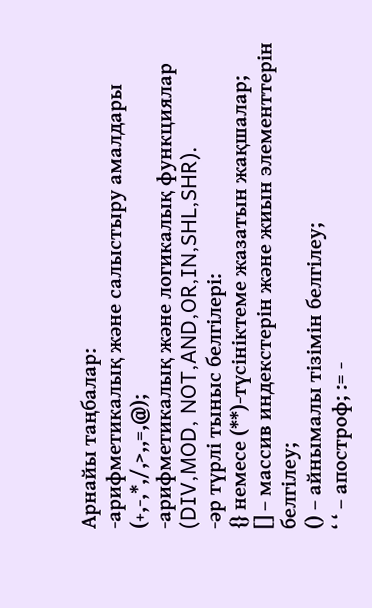Арнайы таңбалар:
-арифметикалық және салыстыру амалдары (+,-,*,/,>,,=,@);
-арифметикалық және логикалық функциялар (DIV,MOD, NOT,AND,OR,IN,SHL,SHR).
-әр түрлі тыныс белгілері:
{} немесе (**)-түсініктеме жазатын жақшалар;
[] – массив индекстерін және жиын элементтерін белгілеу;
() – айнымалы тізімін белгілеу;
‘ ‘ – апостроф; := -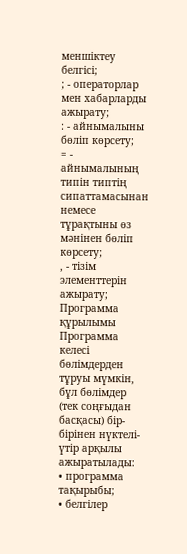меншіктеу белгісі;
; - операторлар мен хабарларды ажырату;
: - айнымалыны бөліп көрсету;
= - айнымалының типін типтің сипаттамасынан немесе тұрақтыны өз мәнінен бөліп көрсету;
, - тізім элементтерін ажырату;
Программа құрылымы
Программа келесі бөлімдерден тұруы мүмкін, бұл бөлімдер (тек соңғыдан басқасы) бір-бірінен нүктелі-үтір арқылы ажыратылады:
• программа тақырыбы;
• белгілер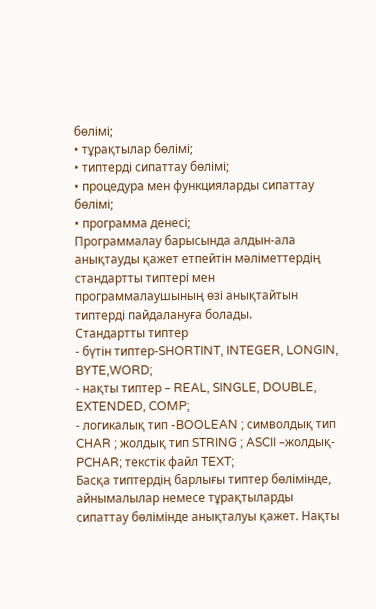бөлімі;
• тұрақтылар бөлімі;
• типтерді сипаттау бөлімі;
• процедура мен функцияларды сипаттау бөлімі;
• программа денесі;
Программалау барысында алдын-ала анықтауды қажет етпейтін мәліметтердің стандартты типтері мен программалаушының өзі анықтайтын типтерді пайдалануға болады.
Стандартты типтер
- бүтін типтер-SHORTINT, INTEGER, LONGIN, BYTE,WORD;
- нақты типтер – REAL, SINGLE, DOUBLE, EXTENDED, COMP;
- логикалық тип -BOOLEAN ; символдық тип CHAR ; жолдық тип STRING ; ASCII –жолдық- PCHAR; текстік файл TEXT;
Басқа типтердің барлығы типтер бөлімінде, айнымалылар немесе тұрақтыларды сипаттау бөлімінде анықталуы қажет. Нақты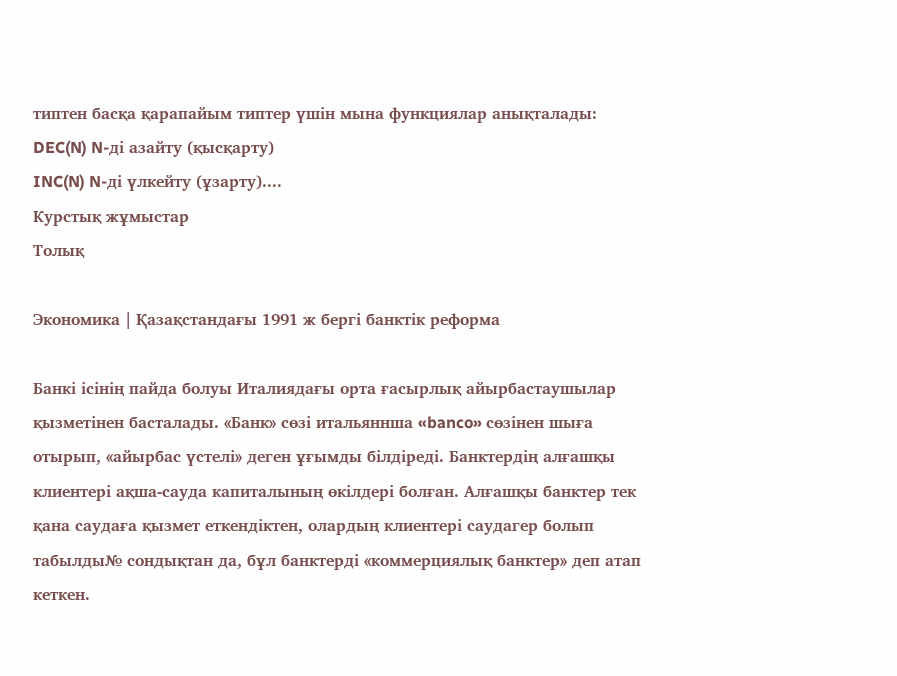типтен басқа қарапайым типтер үшін мына функциялар анықталады:
DEC(N) N-ді азайту (қысқарту)
INC(N) N-ді үлкейту (ұзарту)....
Курстық жұмыстар
Толық

Экономика | Қазақстандағы 1991 ж бергі банктік реформа

Банкі ісінің пайда болуы Италиядағы орта ғасырлық айырбастаушылар қызметінен басталады. «Банк» сөзі итальяннша «banco» сөзінен шыға отырып, «айырбас үстелі» деген ұғымды білдіреді. Банктердің алғашқы клиентері ақша-сауда капиталының өкілдері болған. Алғашқы банктер тек қана саудаға қызмет еткендіктен, олардың клиентері саудагер болып табылды№ сондықтан да, бұл банктерді «коммерциялық банктер» деп атап кеткен.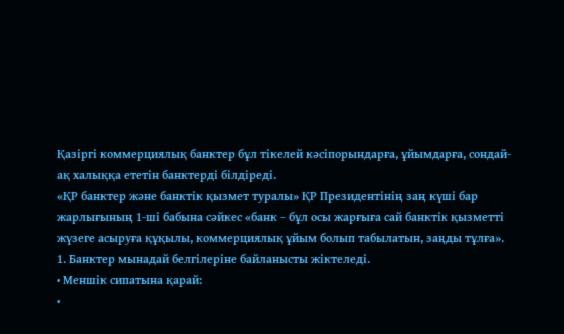Қазіргі коммерциялық банктер бұл тікелей кәсіпорындарға, ұйымдарға, сондай-ақ халыққа ететін банктерді білдіреді.
«ҚР банктер және банктік қызмет туралы» ҚР Президентінің заң күші бар жарлығының 1-ші бабына сәйкес «банк – бұл осы жарғыға сай банктік қызметті жүзеге асыруға құқылы, коммерциялық ұйым болып табылатын, заңды тұлға».
1. Банктер мынадай белгілеріне байланысты жіктеледі.
• Меншік сипатына қарай:
•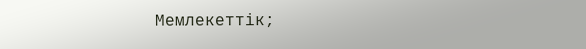Мемлекеттік;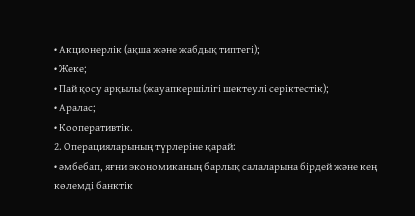• Акционерлік (ақша және жабдық типтегі);
• Жеке;
• Пай қосу арқылы (жауапкершілігі шектеулі серіктестік);
• Аралас;
• Кооперативтік.
2. Операцияларының түрлеріне қарай:
• әмбебап, яғни экономиканың барлық салаларына бірдей және кең көлемді банктік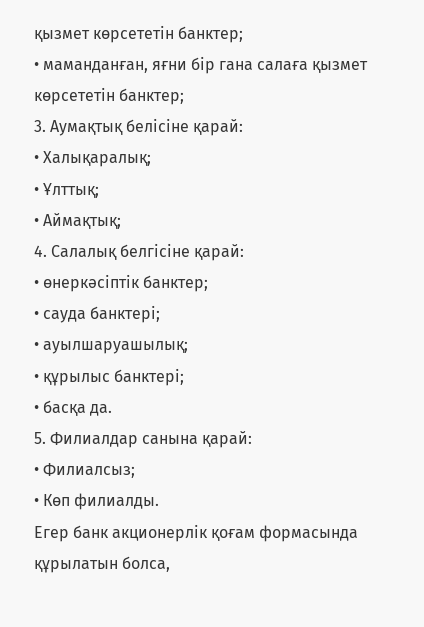қызмет көрсететін банктер;
• маманданған, яғни бір гана салаға қызмет көрсететін банктер;
3. Аумақтық белісіне қарай:
• Халықаралық;
• Ұлттық;
• Аймақтық;
4. Салалық белгісіне қарай:
• өнеркәсіптік банктер;
• сауда банктері;
• ауылшаруашылық;
• құрылыс банктері;
• басқа да.
5. Филиалдар санына қарай:
• Филиалсыз;
• Көп филиалды.
Егер банк акционерлік қоғам формасында құрылатын болса,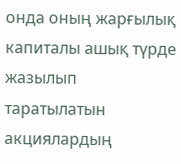онда оның жарғылық капиталы ашық түрде жазылып таратылатын акциялардың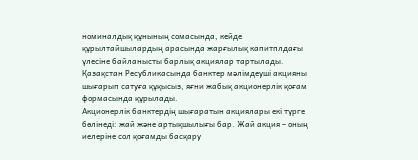номиналдық құнының сомасында, кейде құрылтайшылардың арасында жарғылық капитплдағы үлесіне байланысты барлық акциялар тартылады. Қазақстан Ресубликасында банктер мәлімдеуші акцияны шығарып сатуға құқысыз, яғни жабық акционерлік қоғам формасында құрылады.
Акционерлік банктердің шығаратын акциялары екі түрге бөлінеді: жай және артықшылығы бар. Жай акция – оның иелеріне сол қоғамды басқару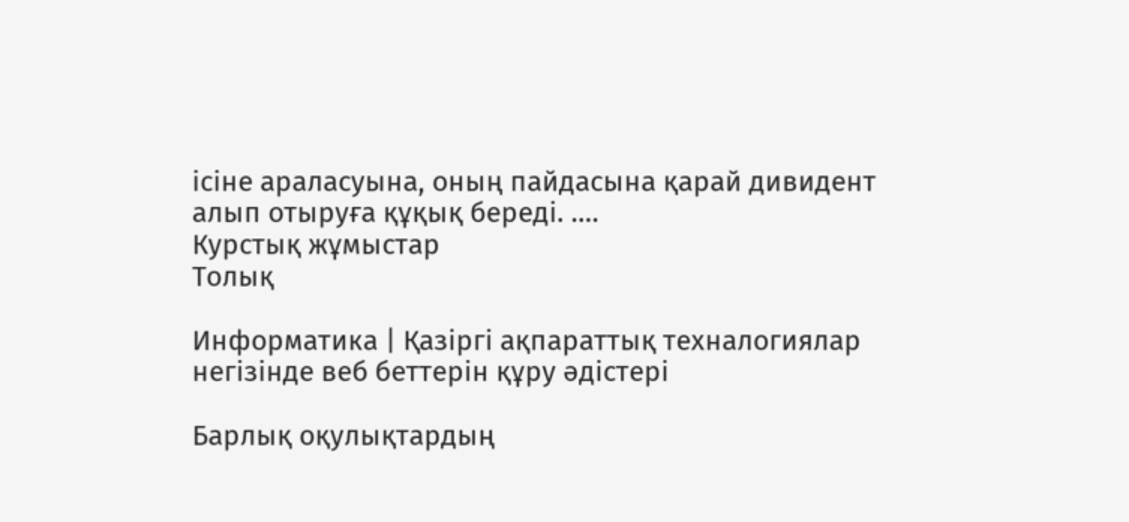ісіне араласуына, оның пайдасына қарай дивидент алып отыруға құқық береді. ....
Курстық жұмыстар
Толық

Информатика | Қазіргі ақпараттық техналогиялар негізінде веб беттерін құру әдістері

Барлық оқулықтардың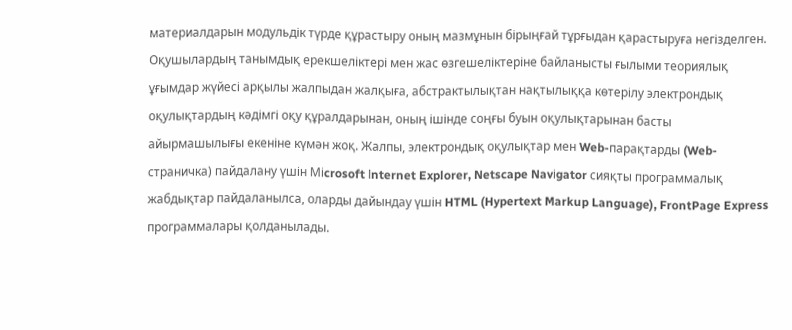материалдарын модульдік түрде құрастыру оның мазмұнын бірыңғай тұрғыдан қарастыруға негізделген. Оқушылардың танымдық ерекшеліктері мен жас өзгешеліктеріне байланысты ғылыми теориялық ұғымдар жүйесі арқылы жалпыдан жалқыға, абстрактылықтан нақтылыққа көтерілу электрондық оқулықтардың кәдімгі оқу құралдарынан, оның ішінде соңғы буын оқулықтарынан басты айырмашылығы екеніне күмән жоқ. Жалпы, электрондық оқулықтар мен Web-парақтарды (Web-страничка) пайдалану үшін Mіcrosoft Іnternet Explorer, Netscape Navіgator сияқты программалық жабдықтар пайдаланылса, оларды дайындау үшін HTML (Hypertext Markup Language), FrontPage Express программалары қолданылады.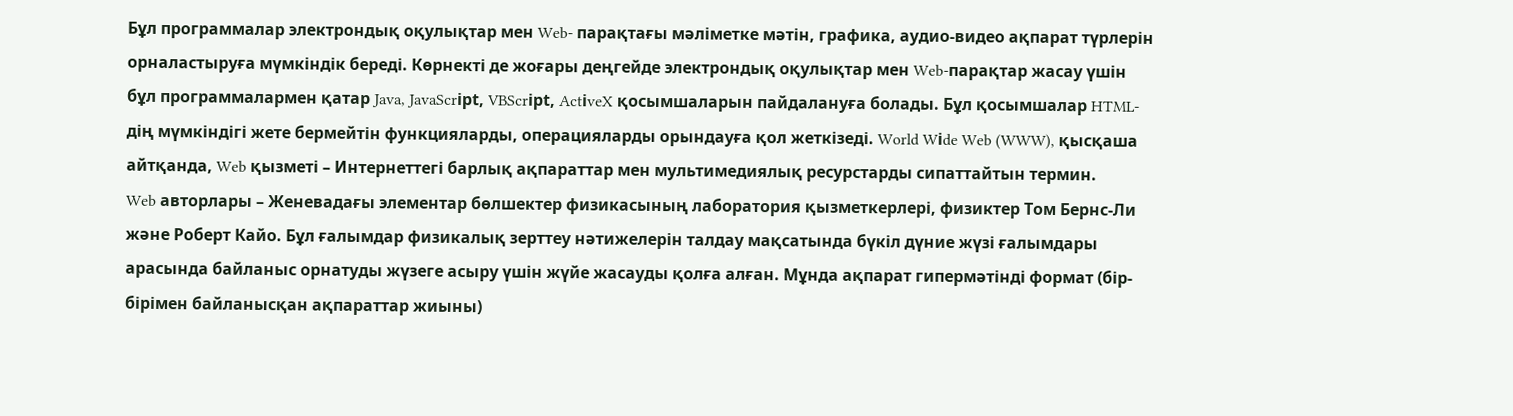Бұл программалар электрондық оқулықтар мен Web- парақтағы мәліметке мәтін, графика, аудио-видео ақпарат түрлерін орналастыруға мүмкіндік береді. Көрнекті де жоғары деңгейде электрондық оқулықтар мен Web-парақтар жасау үшін бұл программалармен қатар Java, JavaScrіpt, VBScrіpt, ActіveX қосымшаларын пайдалануға болады. Бұл қосымшалар HTML-дің мүмкіндігі жете бермейтін функцияларды, операцияларды орындауға қол жеткізеді. World Wіde Web (WWW), қысқаша айтқанда, Web қызметі – Интернеттегі барлық ақпараттар мен мультимедиялық ресурстарды сипаттайтын термин.
Web авторлары – Женевадағы элементар бөлшектер физикасының лаборатория қызметкерлері, физиктер Том Бернс-Ли және Роберт Кайо. Бұл ғалымдар физикалық зерттеу нәтижелерін талдау мақсатында бүкіл дүние жүзі ғалымдары арасында байланыс орнатуды жүзеге асыру үшін жүйе жасауды қолға алған. Мұнда ақпарат гипермәтінді формат (бір-бірімен байланысқан ақпараттар жиыны)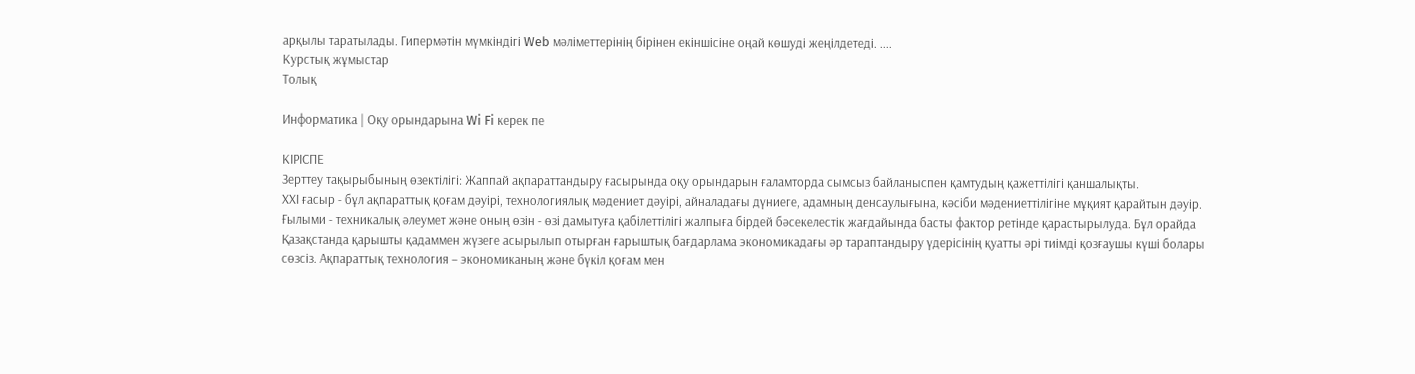арқылы таратылады. Гипермәтін мүмкіндігі Web мәліметтерінің бірінен екіншісіне оңай көшуді жеңілдетеді. ....
Курстық жұмыстар
Толық

Информатика | Оқу орындарына Wi Fi керек пе

КІРІСПЕ
Зерттеу тақырыбының өзектілігі: Жаппай ақпараттандыру ғасырында оқу орындарын ғаламторда сымсыз байланыспен қамтудың қажеттілігі қаншалықты.
ХХІ ғасыр - бұл ақпараттық қоғам дәуірі, технологиялық мәдениет дәуірі, айналадағы дүниеге, адамның денсаулығына, кәсіби мәдениеттілігіне мұқият қарайтын дәуір. Ғылыми - техникалық әлеумет және оның өзін - өзі дамытуға қабілеттілігі жалпыға бірдей бәсекелестік жағдайында басты фактор ретінде қарастырылуда. Бұл орайда Қазақстанда қарышты қадаммен жүзеге асырылып отырған ғарыштық бағдарлама экономикадағы әр тараптандыру үдерісінің қуатты әрі тиімді қозғаушы күші болары сөзсіз. Ақпараттық технология – экономиканың және бүкіл қоғам мен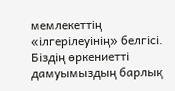мемлекеттің «ілгерілеуінің» белгісі. Біздің өркениетті дамуымыздың барлық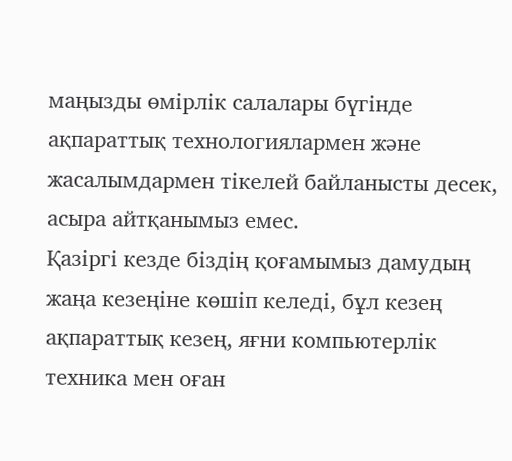маңызды өмірлік салалары бүгінде ақпараттық технологиялармен және жасалымдармен тікелей байланысты десек, асыра айтқанымыз емес.
Қазіргі кезде біздің қоғамымыз дамудың жаңа кезеңіне көшіп келеді, бұл кезең ақпараттық кезең, яғни компьютерлік техника мен оған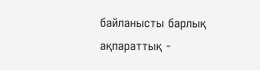байланысты барлық ақпараттық -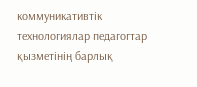коммуникативтік технологиялар педагогтар қызметінің барлық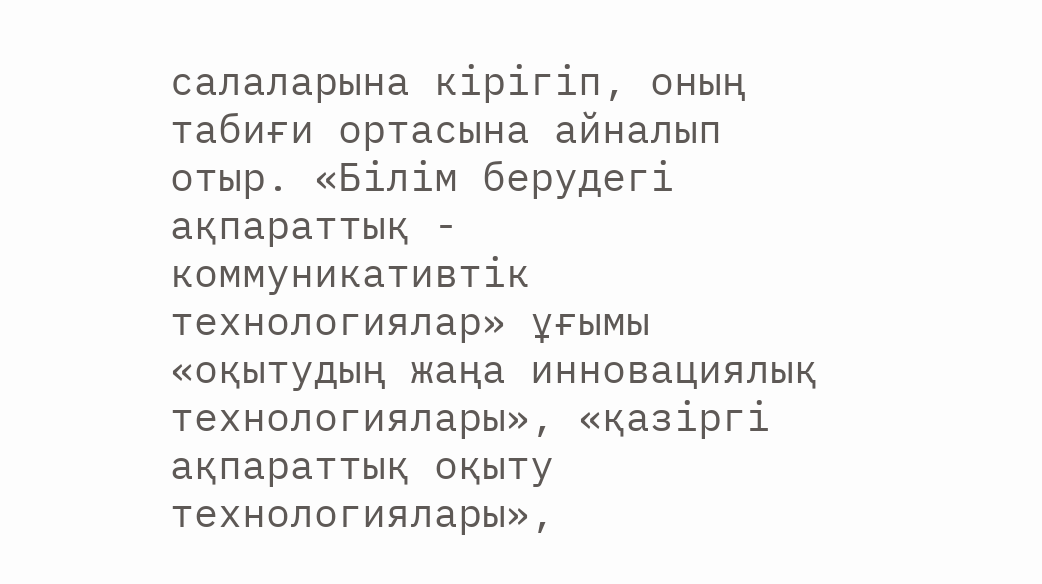салаларына кірігіп, оның табиғи ортасына айналып отыр. «Білім берудегі ақпараттық - коммуникативтік технологиялар» ұғымы «оқытудың жаңа инновациялық технологиялары», «қазіргі ақпараттық оқыту технологиялары»,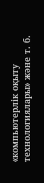«компьютерлік оқыту технологиялары» және т. б.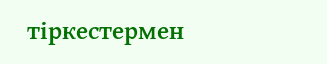тіркестермен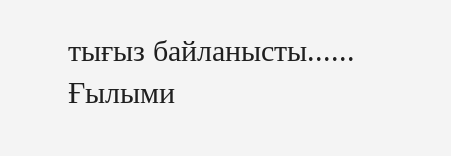тығыз байланысты......
Ғылыми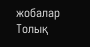жобалар
Толық